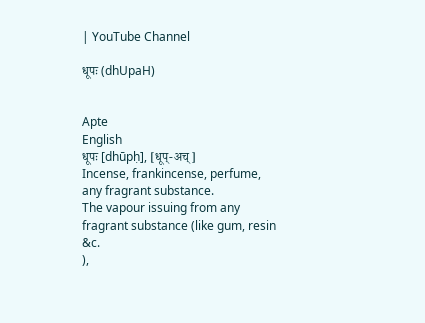| YouTube Channel

धूपः (dhUpaH)


Apte
English
धूपः [dhūpḥ], [धूप्-अच्]
Incense, frankincense, perfume, any fragrant substance.
The vapour issuing from any fragrant substance (like gum, resin
&c.
),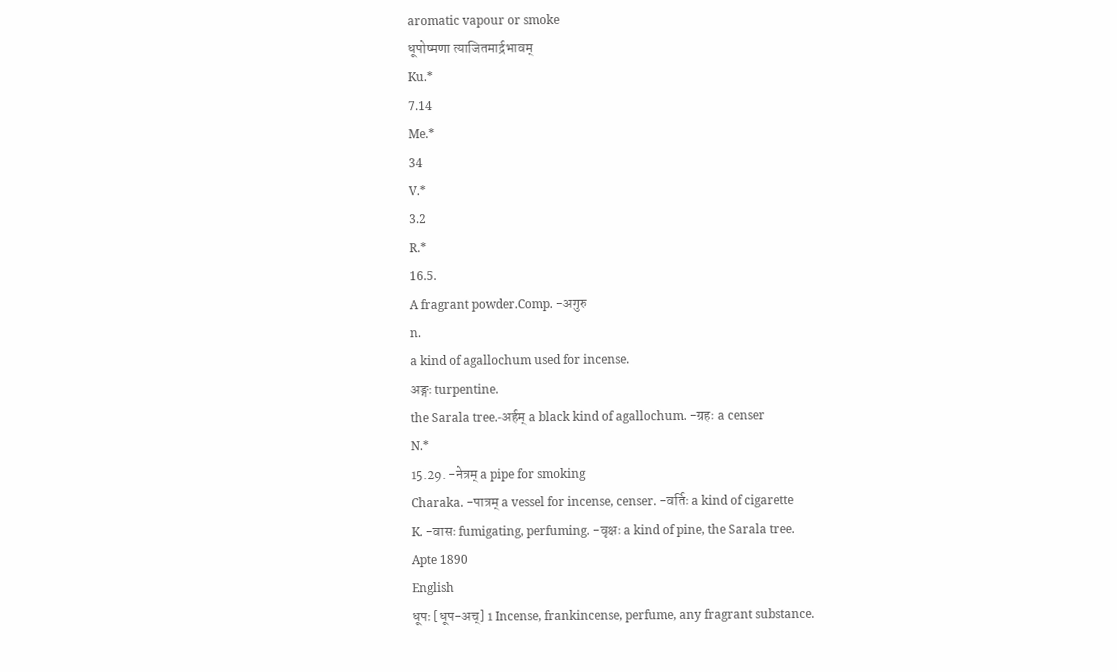aromatic vapour or smoke
धूपोष्मणा त्याजितमार्द्रभावम्
Ku.*
7.14
Me.*
34
V.*
3.2
R.*
16.5.
A fragrant powder.Comp. -अगुरु
n.
a kind of agallochum used for incense.
अङ्गः turpentine.
the Sarala tree.-अर्हम् a black kind of agallochum. -ग्रहः a censer
N.*
15.29. -नेत्रम् a pipe for smoking
Charaka. -पात्रम् a vessel for incense, censer. -वर्तिः a kind of cigarette
K. -वासः fumigating, perfuming. -वृक्षः a kind of pine, the Sarala tree.
Apte 1890
English
धूपः [धूप-अच्] 1 Incense, frankincense, perfume, any fragrant substance.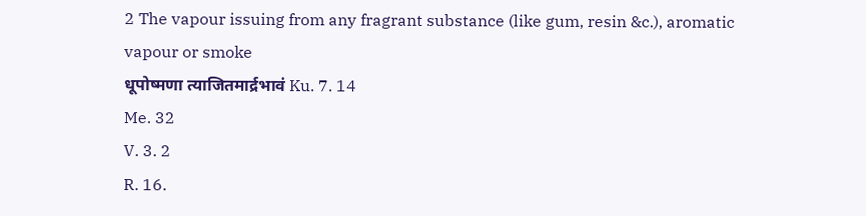2 The vapour issuing from any fragrant substance (like gum, resin &c.), aromatic vapour or smoke
धूपोष्मणा त्याजितमार्द्रभावं Ku. 7. 14
Me. 32
V. 3. 2
R. 16.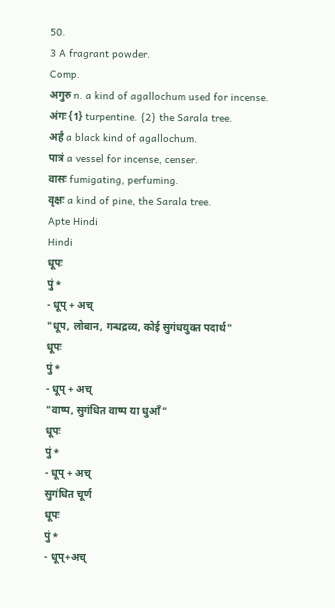50.
3 A fragrant powder.
Comp.
अगुरु n. a kind of agallochum used for incense.
अंगः {1} turpentine. {2} the Sarala tree.
अर्हं a black kind of agallochum.
पात्रं a vessel for incense, censer.
वासः fumigating, perfuming.
वृक्षः a kind of pine, the Sarala tree.
Apte Hindi
Hindi
धूपः
पुं*
- धूप् + अच्
"धूप, लोबान, गन्धद्रव्य, कोई सुगंधयुक्त पदार्थ"
धूपः
पुं*
- धूप् + अच्
"वाष्प, सुगंधित वाष्प या धुआँ"
धूपः
पुं*
- धूप् + अच्
सुगंधित चूर्ण
धूपः
पुं*
- धूप्+अच्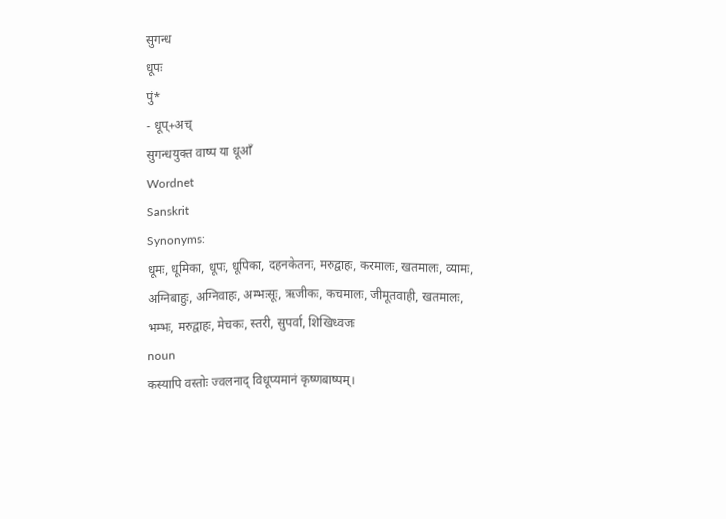सुगन्ध
धूपः
पुं*
- धूप्+अच्
सुगन्धयुक्त वाष्प या धूआँ
Wordnet
Sanskrit
Synonyms:
धूमः, धूमिका, धूपः, धूपिका, दहनकेतनः, मरुद्वाहः, करमालः, खतमालः, व्यामः, अग्निबाहुः, अग्निवाहः, अम्भःसूः, ऋजीकः, कचमालः, जीमूतवाही, खतमालः, भम्भः, मरुद्वाहः, मेचकः, स्तरी, सुपर्वा, शिखिध्वजः
noun
कस्यापि वस्तोः ज्वलनाद् विधूप्यमानं कृष्णबाष्पम्।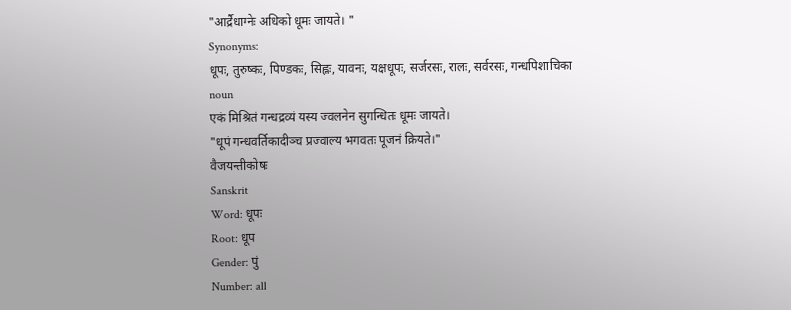"आर्द्रैधाग्नेः अधिको धूमः जायते। "
Synonyms:
धूपः, तुरुष्कः, पिण्डकः, सिह्लः, यावनः, यक्षधूपः, सर्जरसः, रालः, सर्वरसः, गन्धपिशाचिका
noun
एकं मिश्रितं गन्धद्रव्यं यस्य ज्वलनेन सुगन्धितः धूमः जायते।
"धूपं गन्धवर्तिकादीञ्च प्रज्वाल्य भगवतः पूजनं क्रियते।"
वैजयन्तीकोषः
Sanskrit
Word: धूपः
Root: धूप
Gender: पुं
Number: all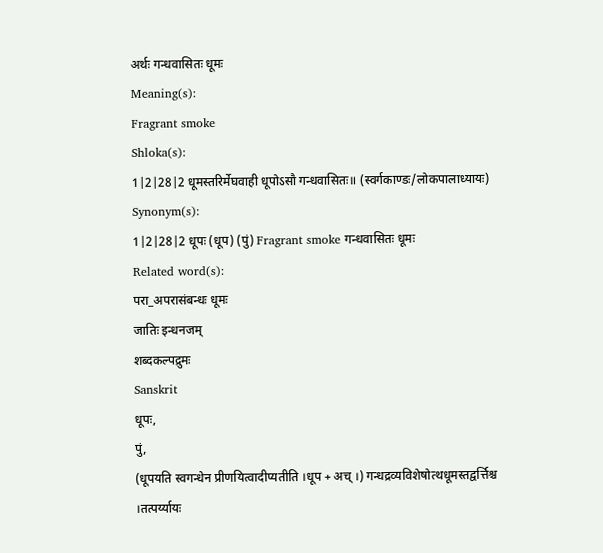अर्थः गन्धवासितः धूमः
Meaning(s):
Fragrant smoke
Shloka(s):
1|2|28|2 धूमस्तरिर्मेघवाही धूपोऽसौ गन्धवासितः॥ (स्वर्गकाण्डः/लोकपालाध्यायः)
Synonym(s):
1|2|28|2 धूपः (धूप) (पुं) Fragrant smoke गन्धवासितः धूमः
Related word(s):
परा_अपरासंबन्धः धूमः
जातिः इन्धनजम्
शब्दकल्पद्रुमः
Sanskrit
धूपः,
पुं,
(धूपयति स्वगन्धेन प्रीणयित्वादीप्यतीति ।धूप + अच् ।) गन्धद्रव्यविशेषोत्थधूमस्तद्वर्त्तिश्च ।तत्पर्य्यायः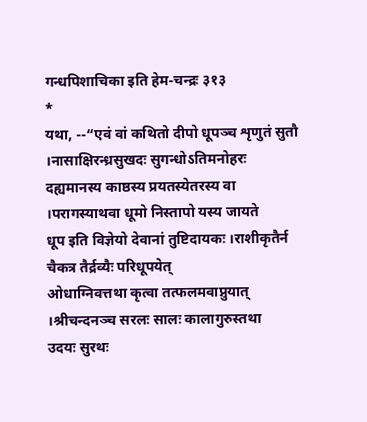गन्धपिशाचिका इति हेम-चन्द्रः ३१३
*
यथा, --“एवं वां कथितो दीपो धूपञ्च शृणुतं सुतौ ।नासाक्षिरन्ध्रसुखदः सुगन्धोऽतिमनोहरः
दह्यमानस्य काष्ठस्य प्रयतस्येतरस्य वा ।परागस्याथवा धूमो निस्तापो यस्य जायते
धूप इति विज्ञेयो देवानां तुष्टिदायकः ।राशीकृतैर्न चैकत्र तैर्द्रव्यैः परिधूपयेत्
ओधाग्निवत्तथा कृत्वा तत्फलमवाप्नुयात् ।श्रीचन्दनञ्च सरलः सालः कालागुरुस्तथा
उदयः सुरथः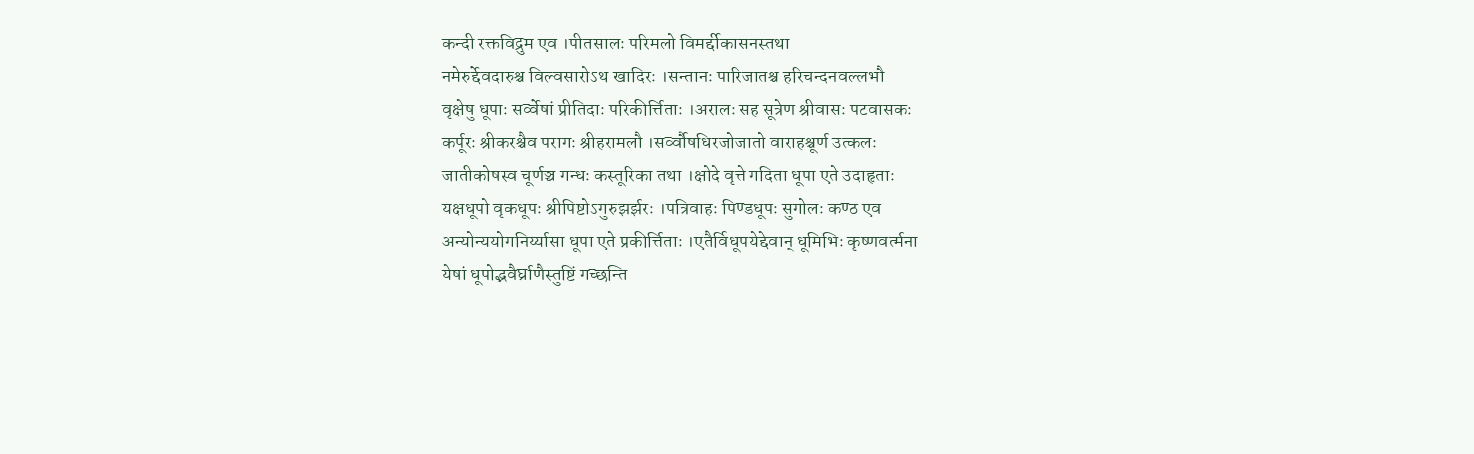कन्दी रक्तविद्रुम एव ।पीतसालः परिमलो विमर्द्दीकासनस्तथा
नमेरुर्द्देवदारुश्च विल्वसारोऽथ खादिरः ।सन्तानः पारिजातश्च हरिचन्दनवल्लभौ
वृक्षेषु धूपाः सर्व्वेषां प्रीतिदाः परिकीर्त्तिताः ।अरालः सह सूत्रेण श्रीवासः पटवासकः
कर्पूरः श्रीकरश्चैव परागः श्रीहरामलौ ।सर्व्वौषधिरजोजातो वाराहश्चूर्ण उत्कलः
जातीकोषस्व चूर्णञ्च गन्धः कस्तूरिका तथा ।क्षोदे वृत्ते गदिता धूपा एते उदाहृताः
यक्षधूपो वृकधूपः श्रीपिष्टोऽगुरुझर्झरः ।पत्रिवाहः पिण्डधूपः सुगोलः कण्ठ एव
अन्योन्ययोगनिर्य्यासा धूपा एते प्रकीर्त्तिताः ।एतैर्विधूपयेद्देवान् धूमिभिः कृष्णवर्त्मना
येषां धूपोद्भवैर्घ्राणैस्तुष्टिं गच्छन्ति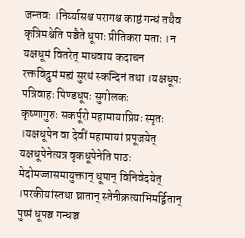जन्तवः ।निर्य्यासश्च परागश्च काष्ठं गन्धं तथैव
कृत्रिमश्चेति पञ्चैते धूपाः प्रीतिकरा मताः ।न यक्षधूमं वितरेत् माधवाय कदाचन
रक्तविद्रुमं मह्यं सुरथं स्कन्दिनं तथा ।यक्षधूपः पत्रिवाहः पिण्डधूपः सुगोलकः
कृष्णागुरुः सकर्पूरो महामायाप्रियः स्मृतः ।यक्षधूपेन वा देवीं महामायां प्रपूजयेत्
यक्षधूपेनेत्यत्र वृकधूपेनेति पाठः
मेदोमज्जासमायुक्तान् धूपान् विनिवेदयेत् ।परकीयांस्तथा घ्रातान् स्तेनीक्रत्याभिमर्द्वितान्
पुष्पं धूपञ्च गन्धञ्च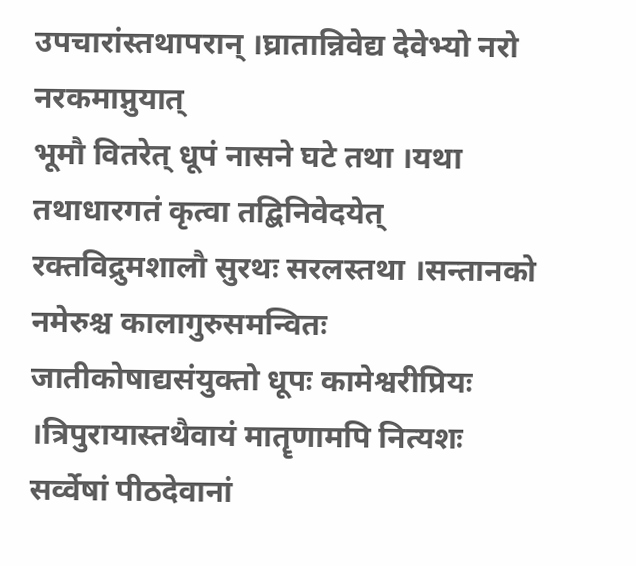उपचारांस्तथापरान् ।घ्रातान्निवेद्य देवेभ्यो नरो नरकमाप्नुयात्
भूमौ वितरेत् धूपं नासने घटे तथा ।यथा तथाधारगतं कृत्वा तद्बिनिवेदयेत्
रक्तविद्रुमशालौ सुरथः सरलस्तथा ।सन्तानको नमेरुश्च कालागुरुसमन्वितः
जातीकोषाद्यसंयुक्तो धूपः कामेश्वरीप्रियः ।त्रिपुरायास्तथैवायं मातॄणामपि नित्यशः
सर्व्वेषां पीठदेवानां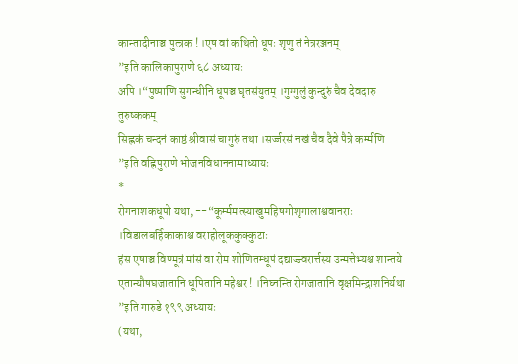कान्तादीनाञ्च पुत्त्रक ! ।एष वां कथितो धूपः शृणु तं नेत्ररञ्जनम्
”इति कालिकापुराणे ६८ अध्यायः
अपि ।“पुष्पाणि सुगन्धीनि धूपञ्च घृतसंयुतम् ।गुग्गुलुं कुन्दुरुं चैव देवदारु तुरुष्ककम्
सिह्लकं चन्दनं काष्ठं श्रीवासं चागुरुं तथा ।सर्ज्जरसं नखं चैव दैवे पैत्रे कर्म्मणि
”इति वह्निपुराणे भोजनविधाननामाध्यायः
*
रोगनाशकधूपो यथा, --“कूर्म्ममत्स्याखुमहिषगोशृगालाश्ववानराः ।विडालबर्हिकाकाश्च वराहोलूककुक्कुटाः
हंस एषाञ्च विण्मूत्रं मांसं वा रोम शोणितम्धूपं दद्याज्ज्वरार्त्तस्य उन्मत्तेभ्यश्च शान्तये
एतान्यौषघजातानि धूपितानि महेश्वर ! ।निघ्नन्ति रोगजातानि वृक्षमिन्द्राशनिर्यथा
”इति गारुडे १९९ अध्यायः
(यथा,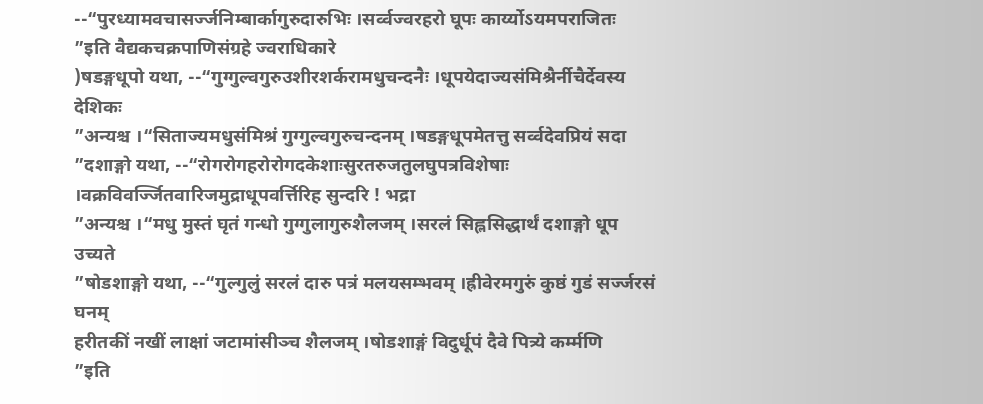--“पुरध्यामवचासर्ज्जनिम्बार्कागुरुदारुभिः ।सर्व्वज्वरहरो घूपः कार्य्योऽयमपराजितः
”इति वैद्यकचक्रपाणिसंग्रहे ज्वराधिकारे
)षडङ्गधूपो यथा, --“गुग्गुल्वगुरुउशीरशर्करामधुचन्दनैः ।धूपयेदाज्यसंमिश्रैर्नीचैर्देवस्य देशिकः
”अन्यश्च ।“सिताज्यमधुसंमिश्रं गुग्गुल्वगुरुचन्दनम् ।षडङ्गधूपमेतत्तु सर्व्वदेवप्रियं सदा
”दशाङ्गो यथा, --“रोगरोगहरोरोगदकेशाःसुरतरुजतुलघुपत्रविशेषाः ।वक्रविवर्ज्जितवारिजमुद्राधूपवर्त्तिरिह सुन्दरि ! भद्रा
”अन्यश्च ।“मधु मुस्तं घृतं गन्धो गुग्गुलागुरुशैलजम् ।सरलं सिह्लसिद्धार्थं दशाङ्गो धूप उच्यते
”षोडशाङ्गो यथा, --“गुल्गुलुं सरलं दारु पत्रं मलयसम्भवम् ।ह्रीवेरमगुरुं कुष्ठं गुडं सर्ज्जरसं घनम्
हरीतकीं नखीं लाक्षां जटामांसीञ्च शैलजम् ।षोडशाङ्गं विदुर्धूपं दैवे पित्र्ये कर्म्मणि
”इति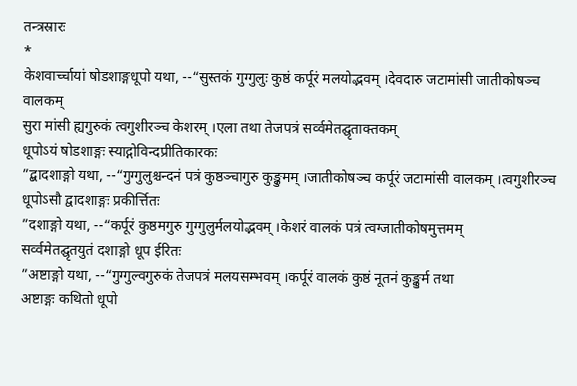तन्त्रस्रारः
*
केशवार्च्चायां षोडशाङ्गधूपो यथा, --“सुस्तकं गुग्गुलुः कुष्ठं कर्पूरं मलयोद्भवम् ।देवदारु जटामांसी जातीकोषञ्च वालकम्
सुरा मांसी ह्यगुरुकं त्वगुशीरञ्च केशरम् ।एला तथा तेजपत्रं सर्व्वमेतद्घृताक्तकम्
धूपोऽयं षोडशाङ्गः स्याद्गोविन्दप्रीतिकारकः
”द्बादशाङ्गो यथा, --“गुग्गुलुश्चन्दनं पत्रं कुष्ठञ्चागुरु कुङ्कुमम् ।जातीकोषञ्च कर्पूरं जटामांसी वालकम् ।त्वगुशीरञ्च धूपोऽसौ द्वादशाङ्गः प्रकीर्त्तितः
”दशाङ्गो यथा, --“कर्पूरं कुष्ठमगुरु गुग्गुलुर्मलयोद्भवम् ।केशरं वालकं पत्रं त्वग्जातीकोषमुत्तमम्
सर्व्वमेतद्घृतयुतं दशाङ्गो धूप ईरितः
”अष्टाङ्गो यथा, --“गुग्गुल्वगुरुकं तेजपत्रं मलयसम्भवम् ।कर्पूरं वालकं कुष्ठं नूतनं कुङ्कुर्म तथा
अष्टाङ्गः कथितो धूपो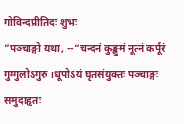गोविन्दप्रीतिदः शुभः
”पञ्चाङ्गो यथा, --“चन्दनं कुङ्कुमं नूत्नं कर्पूरं गुग्गुलोऽगुरु ।धूपोऽयं घृतसंयुक्तः पञ्चाङ्गः समुदाहृतः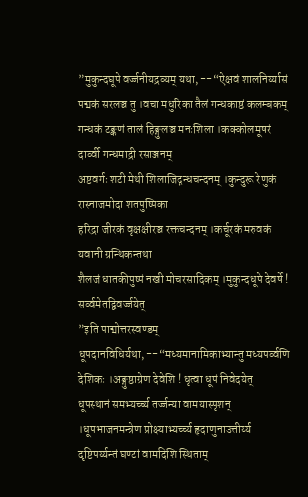”मुकुन्दघूपे वर्ज्जनीयद्रव्यम् यथा, --“ऐक्षवं शालनिर्य्यासं पद्मकं सरलञ्च तु ।वचा मधुरिका तैलं गन्धकाष्ठं कलम्बकम्
गन्धकं टङ्कणं तालं हिङ्गुलञ्च मनःशिला ।कक्कोलमूषरं दार्व्वी गन्धमाद्री रसाञ्जनम्
अष्टवर्गः शटी मेथी शिलाजिद्गन्धचन्दनम् ।कुन्दुरू रेणुकं रास्नाजमोदा शतपुष्पिका
हरिद्रा जीरकं वृक्षक्षीरञ्च रक्तचन्दनम् ।कर्चूरकं मरुवकं यवानी ग्रन्थिकन्तथा
शैलजं धातकीपुष्पं नखी मोचरसादिकम् ।मुकुन्दधूपे देवर्षे ! सर्व्वमेतद्विवर्ज्जयेत्
”इति पाद्मोत्तरस्वण्डम्
धूपदानविधिर्यथा, --“मध्यमानामिकाभ्यान्तु मध्यपर्व्वणि देशिकः ।अङ्गुष्ठाग्रेण देवेशि ! धृत्वा धूपं निवेदयेत्
धूपस्थानं समभ्यर्च्च्य तर्ज्जन्या वामयास्पृशन् ।धूपभाजनमन्त्रेण प्रोक्ष्याभ्यर्च्च्य हृदाणुनाउत्तीर्य्य दृष्टिपर्य्यन्तं घण्टां वामदिशि स्थिताम्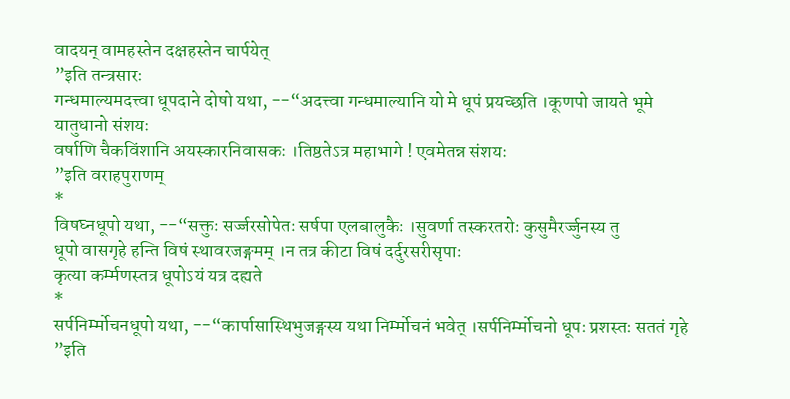वादयन् वामहस्तेन दक्षहस्तेन चार्पयेत्
”इति तन्त्रसारः
गन्धमाल्यमदत्त्वा धूपदाने दोषो यथा, --“अदत्त्वा गन्धमाल्यानि यो मे धूपं प्रयच्छति ।कूणपो जायते भूमे यातुधानो संशयः
वर्षाणि चैकविंशानि अयस्कारनिवासकः ।तिष्ठतेऽत्र महाभागे ! एवमेतन्न संशयः
”इति वराहपुराणम्
*
विषघ्नधूपो यथा, --“सक्तुः सर्ज्जरसोपेतः सर्षपा एलबालुकैः ।सुवर्णा तस्करतरोः कुसुमैरर्ज्जुनस्य तु
धूपो वासगृहे हन्ति विषं स्थावरजङ्गमम् ।न तत्र कीटा विषं दर्दुरसरीसृपाः
कृत्या कर्म्मणस्तत्र धूपोऽयं यत्र दह्यते
*
सर्पनिर्म्मोचनधूपो यथा, --“कार्पासास्थिभुजङ्गस्य यथा निर्म्मोचनं भवेत् ।सर्पनिर्म्मोचनो धूपः प्रशस्तः सततं गृहे
”इति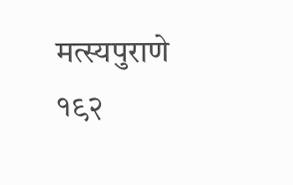मत्स्यपुराणे १९२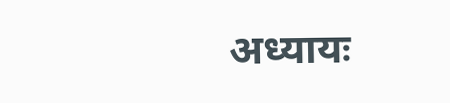अध्यायः